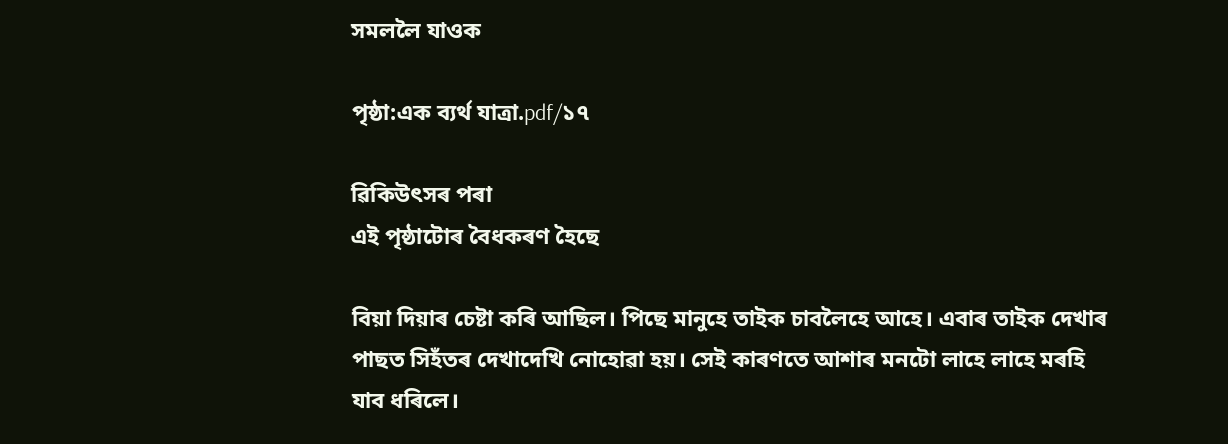সমললৈ যাওক

পৃষ্ঠা:এক ব্যৰ্থ যাত্ৰা.pdf/১৭

ৱিকিউৎসৰ পৰা
এই পৃষ্ঠাটোৰ বৈধকৰণ হৈছে

বিয়া দিয়াৰ চেষ্টা কৰি আছিল। পিছে মানুহে তাইক চাবলৈহে আহে। এবাৰ তাইক দেখাৰ পাছত সিহঁতৰ দেখাদেখি নোহোৱা হয়। সেই কাৰণতে আশাৰ মনটো লাহে লাহে মৰহি যাব ধৰিলে।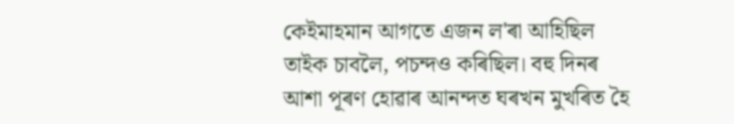কেইমাহমান আগতে এজন ল'ৰা আহিছিল তাইক চাবলৈ, পচন্দও কৰিছিল। বহু দিনৰ আশা পূৰণ হোৱাৰ আনন্দত ঘৰখন মুখৰিত হৈ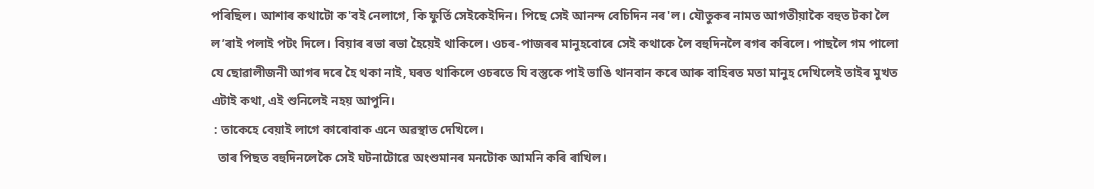পৰিছিল। আশাৰ কথাটো ক'বই নেলাগে, কি ফুৰ্তি সেইকেইদিন। পিছে সেই আনন্দ বেচিদিন নৰ'ল। যৌতুকৰ নামত আগতীয়াকৈ বহুত টকা লৈ ল’ৰাই পলাই পটং দিলে। বিয়াৰ ৰভা ৰভা হৈয়েই থাকিলে। ওচৰ-পাজৰৰ মানুহবোৰে সেই কথাকে লৈ বহুদিনলৈ ৰগৰ কৰিলে। পাছলৈ গম পালো যে ছোৱালীজনী আগৰ দৰে হৈ থকা নাই, ঘৰত থাকিলে ওচৰতে যি বস্তুকে পাই ভাঙি থানবান কৰে আৰু বাহিৰত মতা মানুহ দেখিলেই তাইৰ মুখত এটাই কথা, এই শুনিলেই নহয় আপুনি।
 : তাকেহে বেয়াই লাগে কাৰোবাক এনে অৱস্থাত দেখিলে।
  তাৰ পিছত বহুদিনলেকৈ সেই ঘটনাটোৱে অংশুমানৰ মনটোক আমনি কৰি ৰাখিল।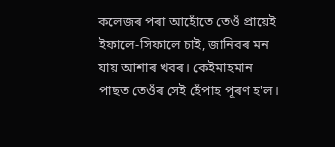কলেজৰ পৰা আহোঁতে তেওঁ প্ৰায়েই ইফালে-সিফালে চাই, জানিবৰ মন যায় আশাৰ খবৰ। কেইমাহমান পাছত তেওঁৰ সেই হেঁপাহ পূৰণ হ'ল।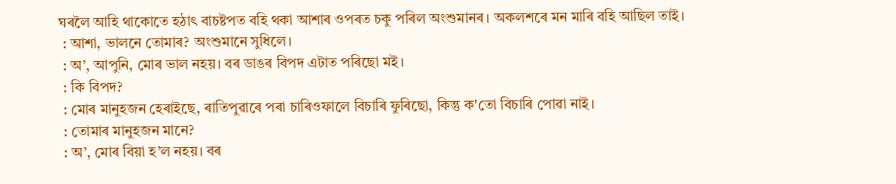ঘৰলৈ আহি থাকোতে হঠাৎ বাচষ্টপত বহি থকা আশাৰ ওপৰত চকু পৰিল অংশুমানৰ। অকলশৰে মন মাৰি বহি আছিল তাই।
 : আশা, ভালনে তোমাৰ? অংশুমানে সুধিলে।
 : অ’, আপুনি, মোৰ ভাল নহয়। বৰ ডাঙৰ বিপদ এটাত পৰিছো মই।
 : কি বিপদ?
 : মোৰ মানুহজন হেৰাইছে, ৰাতিপুৱাৰে পৰা চাৰিওফালে বিচাৰি ফুৰিছো, কিন্তু ক'তো বিচাৰি পোৱা নাই।
 : তোমাৰ মানুহজন মানে?
 : অ’, মোৰ বিয়া হ’ল নহয়। বৰ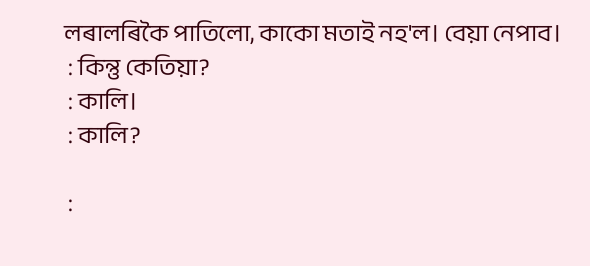লৰালৰিকৈ পাতিলো, কাকো মতাই নহ'ল। বেয়া নেপাব।
 : কিন্তু কেতিয়া?
 : কালি।
 : কালি?

 :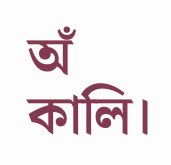অঁ‌ কালি।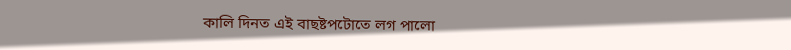কালি দিনত এই বাছষ্টপটোতে লগ পালো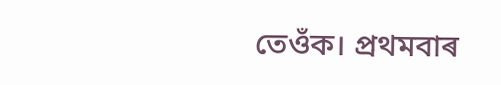তেওঁক। প্ৰথমবাৰ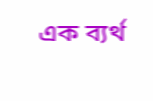এক ব্যৰ্থ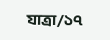যাত্ৰা/১৭